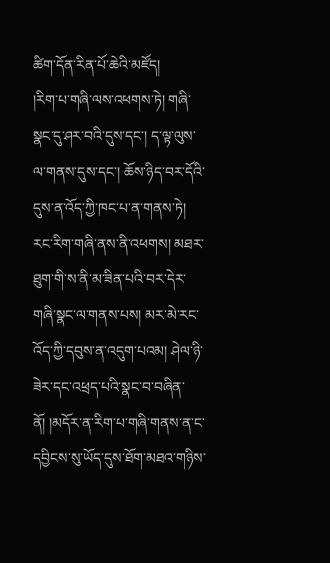ཚིག་དོན་རིན་པོ་ཆེའི་མཛོད།
།རིག་པ་གཞི་ལས་འཕགས་ཏེ། གཞི་སྣང་དུ་ཤར་བའི་དུས་དང་། ད་ལྟ་ལུས་ལ་གནས་དུས་དང་། ཆོས་ཉིད་བར་དོའི་དུས་ན་འོད་ཀྱི་ཁང་པ་ན་གནས་ཏེ། རང་རིག་གཞི་ནས་ནི་འཕགས། མཐར་ཐུག་གི་ས་ནི་མ་ཟིན་པའི་བར་དེར་གཞི་སྣང་ལ་གནས་པས། མར་མེ་རང་འོད་ཀྱི་དབུས་ན་འདུག་པའམ། ཤེལ་ཉི་ཟེར་དང་འཕྲད་པའི་སྣང་བ་བཞིན་ནོ། །མདོར་ན་རིག་པ་གཞི་གནས་ན་ང་དབྱིངས་སུ་ཡོད་དུས་ཐོག་མཐའ་གཉིས་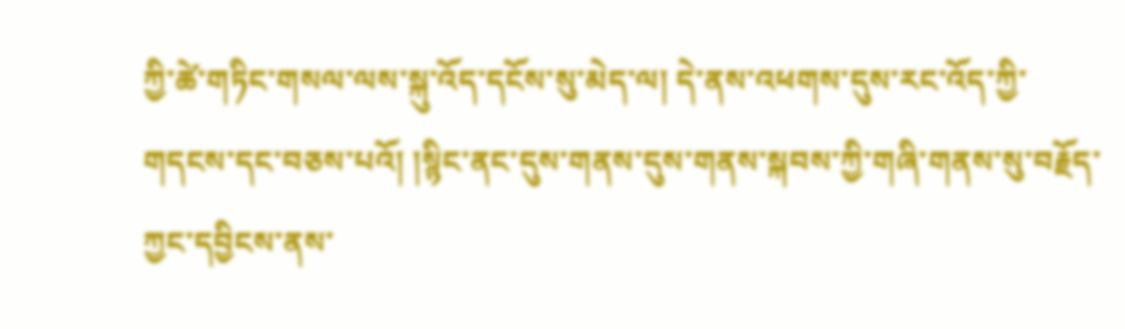ཀྱི་ཚེ་གཏིང་གསལ་ལས་སྐུ་འོད་དངོས་སུ་མེད་ལ། དེ་ནས་འཕགས་དུས་རང་འོད་ཀྱི་གདངས་དང་བཅས་པའོ། །སྙིང་ནང་དུས་གནས་དུས་གནས་སྐབས་ཀྱི་གཞི་གནས་སུ་བརྗོད་ཀྱང་དབྱིངས་ནས་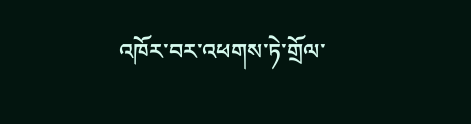འཁོར་བར་འཕགས་ཏེ་གྲོལ་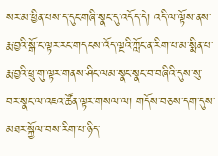སར་མ་ཕྱིན་པས་ད་དུང་གཞི་སྣང་དུ་འདོད་དེ། འདི་ལ་ལྟོས་ནས་རྨ་བྱའི་སྒོ་ང་ལྟར་རང་གདངས་འོད་ལྔའི་ཀློང་ན་རིག་པ་མ་སྨིན་པ་རྨ་བྱའི་ཕྲུ་གུ་ལྟར་གནས་ཤིང་ལམ་སྣང་སྣང་བ་བཞིའི་དུས་སུ་བར་སྣང་ལ་འཇའ་ཚོན་ལྟར་གསལ་ལ། གདོས་བཅས་དག་དུས་མཐར་སྐྱོལ་བས་རིག་པ་ཉིད་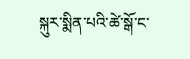སྐུར་སྨིན་པའི་ཚེ་སྒོ་ང་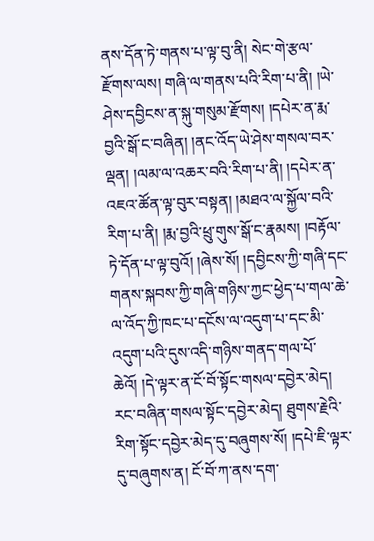ནས་དོན་ཏེ་གནས་པ་ལྟ་བུ་ནི། སེང་གེ་རྩལ་རྫོགས་ལས། གཞི་ལ་གནས་པའི་རིག་པ་ནི། །ཡེ་ཤེས་དབྱིངས་ན་སྐུ་གསུམ་རྫོགས། །དཔེར་ན་རྨ་བྱའི་སྒོ་ང་བཞིན། །ནང་འོད་ཡེ་ཤེས་གསལ་བར་ལྡན། །ལམ་ལ་འཆར་བའི་རིག་པ་ནི། །དཔེར་ན་འཇའ་ཚོན་ལྟ་བུར་བསྟན། །མཐའ་ལ་སྐྱོལ་བའི་རིག་པ་ནི། །རྨ་བྱའི་ཕྲུ་གུས་སྒོ་ང་རྣམས། །བརྟོལ་ཏེ་དོན་པ་ལྟ་བུའོ། །ཞེས་སོ། །དབྱིངས་ཀྱི་གཞི་དང་གནས་སྐབས་ཀྱི་གཞི་གཉིས་ཀྱང་ཕྱེད་པ་གལ་ཆེ་ལ་འོད་ཀྱི་ཁང་པ་དངོས་ལ་འདུག་པ་དང་མི་འདུག་པའི་དུས་འདི་གཉིས་གནད་གལ་པོ་ཆེའོ། །དེ་ལྟར་ན་ངོ་བོ་སྟོང་གསལ་དབྱེར་མེད། རང་བཞིན་གསལ་སྟོང་དབྱེར་མེད། ཐུགས་རྗེའི་རིག་སྟོང་དབྱེར་མེད་དུ་བཞུགས་སོ། །དཔེ་ཇི་ལྟར་དུ་བཞུགས་ན། ངོ་བོ་ཀ་ནས་དག་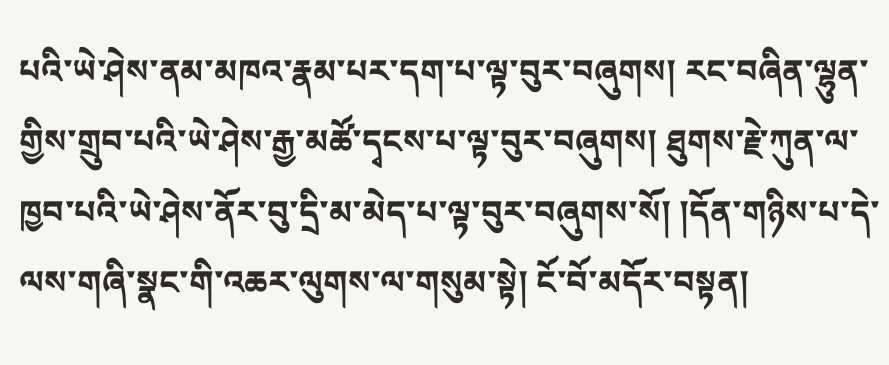པའི་ཡེ་ཤེས་ནམ་མཁའ་རྣམ་པར་དག་པ་ལྟ་བུར་བཞུགས། རང་བཞིན་ལྷུན་གྱིས་གྲུབ་པའི་ཡེ་ཤེས་རྒྱ་མཚོ་དྭངས་པ་ལྟ་བུར་བཞུགས། ཐུགས་རྗེ་ཀུན་ལ་ཁྱབ་པའི་ཡེ་ཤེས་ནོར་བུ་དྲི་མ་མེད་པ་ལྟ་བུར་བཞུགས་སོ། །དོན་གཉིས་པ་དེ་ལས་གཞི་སྣང་གི་འཆར་ལུགས་ལ་གསུམ་སྟེ། ངོ་བོ་མདོར་བསྟན།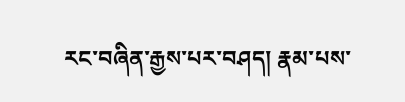རང་བཞིན་རྒྱས་པར་བཤད། རྣམ་པས་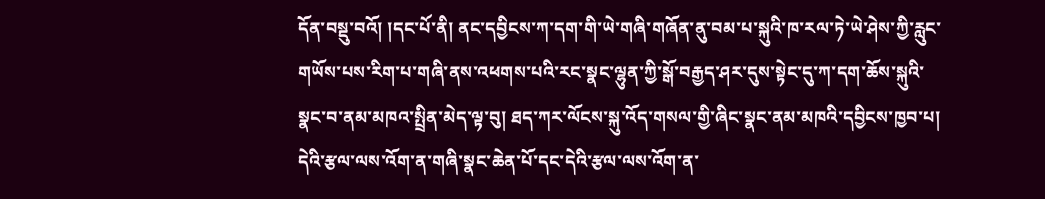དོན་བསྡུ་བའོ། །དང་པོ་ནི། ནང་དབྱིངས་ཀ་དག་གི་ཡེ་གཞི་གཞོན་ནུ་བམ་པ་སྐུའི་ཁ་རལ་ཏེ་ཡེ་ཤེས་ཀྱི་རླུང་གཡོས་པས་རིག་པ་གཞི་ནས་འཕགས་པའི་རང་སྣང་ལྷུན་ཀྱི་སྒོ་བརྒྱད་ཤར་དུས་སྟེང་དུ་ཀ་དག་ཆོས་སྐུའི་སྣང་བ་ནམ་མཁའ་སྤྲིན་མེད་ལྟ་བུ། ཐད་ཀར་ལོངས་སྐུ་འོད་གསལ་གྱི་ཞིང་སྣང་ནམ་མཁའི་དབྱིངས་ཁྱབ་པ། དེའི་རྩལ་ལས་འོག་ན་གཞི་སྣང་ཆེན་པོ་དང་དེའི་རྩལ་ལས་འོག་ན་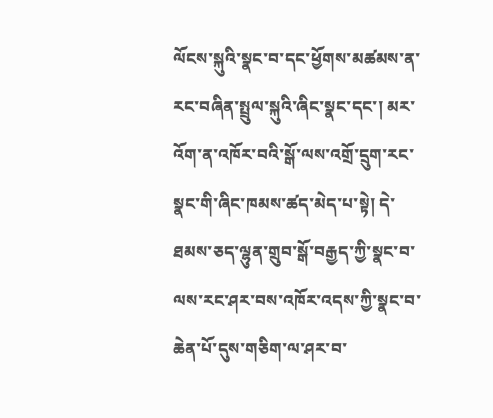ལོངས་སྐུའི་སྣང་བ་དང་ཕྱོགས་མཚམས་ན་རང་བཞིན་སྤྲུལ་སྐུའི་ཞིང་སྣང་དང་། མར་འོག་ན་འཁོར་བའི་སྒོ་ལས་འགྲོ་དྲུག་རང་སྣང་གི་ཞིང་ཁམས་ཚད་མེད་པ་སྟེ། དེ་ཐམས་ཅད་ལྷུན་གྲུབ་སྒོ་བརྒྱད་ཀྱི་སྣང་བ་ལས་རང་ཤར་བས་འཁོར་འདས་ཀྱི་སྣང་བ་ཆེན་པོ་དུས་གཅིག་ལ་ཤར་བ་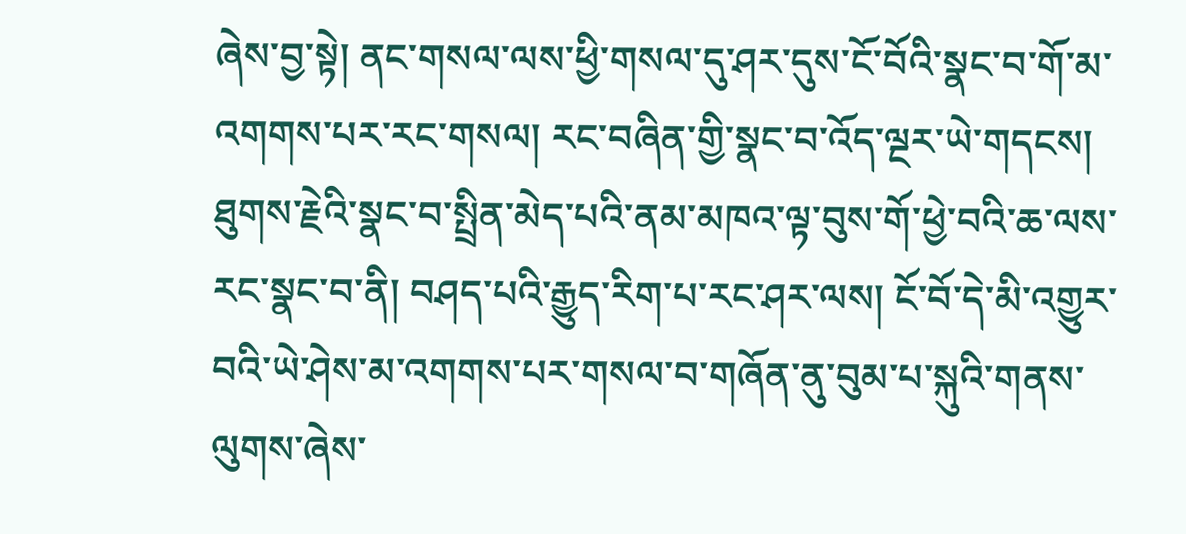ཞེས་བྱ་སྟེ། ནང་གསལ་ལས་ཕྱི་གསལ་དུ་ཤར་དུས་ངོ་བོའི་སྣང་བ་གོ་མ་འགགས་པར་རང་གསལ། རང་བཞིན་གྱི་སྣང་བ་འོད་ལྔར་ཡེ་གདངས། ཐུགས་རྗེའི་སྣང་བ་སྤྲིན་མེད་པའི་ནམ་མཁའ་ལྟ་བུས་གོ་ཕྱེ་བའི་ཆ་ལས་རང་སྣང་བ་ནི། བཤད་པའི་རྒྱུད་རིག་པ་རང་ཤར་ལས། ངོ་བོ་དེ་མི་འགྱུར་བའི་ཡེ་ཤེས་མ་འགགས་པར་གསལ་བ་གཞོན་ནུ་བུམ་པ་སྐུའི་གནས་ལུགས་ཞེས་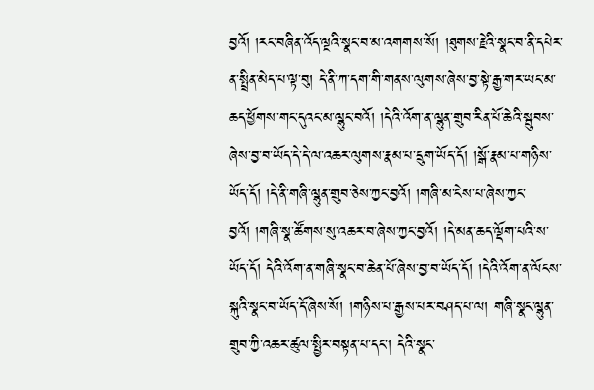བྱའོ། །རང་བཞིན་འོད་ལྔའི་སྣང་བ་མ་འགགས་སོ། །ཐུགས་རྗེའི་སྣང་བ་ནི་དཔེར་ན་སྤྲིན་མེད་པ་ལྟ་བུ། དེ་ནི་ཀ་དག་གི་གནས་ལུགས་ཞེས་བྱ་སྟེ་རྒྱ་གར་ཡང་མ་ཆད་ཕྱོགས་གང་དུའང་མ་ལྷུང་བའོ། །དེའི་འོག་ན་ལྷུན་གྲུབ་རིན་པོ་ཆེའི་སྦུབས་ཞེས་བྱ་བ་ཡོད་དེ་དེ་ལ་འཆར་ལུགས་རྣམ་པ་དྲུག་ཡོད་དོ། །སྒོ་རྣམ་པ་གཉིས་ཡོད་དོ། །དེ་ནི་གཞི་ལྷུན་གྲུབ་ཅེས་ཀྱང་བྱའོ། །གཞི་མ་ངེས་པ་ཞེས་ཀྱང་བྱའོ། །གཞི་སྣ་ཚོགས་སུ་འཆར་བ་ཞེས་ཀྱང་བྱའོ། །དེ་མན་ཆད་ལྡོག་པའི་ས་ཡོད་དོ། དེའི་འོག་ན་གཞི་སྣང་བ་ཆེན་པོ་ཞེས་བྱ་བ་ཡོད་དོ། །དེའི་འོག་ན་ལོངས་སྐུའི་སྣང་བ་ཡོད་དོ་ཞེས་སོ། །གཉིས་པ་རྒྱས་པར་བཤད་པ་ལ། གཞི་སྣང་ལྷུན་གྲུབ་ཀྱི་འཆར་ཚུལ་སྤྱིར་བསྟན་པ་དང་། དེའི་སྣང་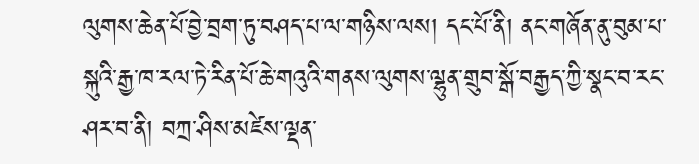ལུགས་ཆེན་པོ་བྱེ་བྲག་ཏུ་བཤད་པ་ལ་གཉིས་ལས། དང་པོ་ནི། ནང་གཞོན་ནུ་བུམ་པ་སྐུའི་རྒྱ་ཁ་རལ་ཏེ་རིན་པོ་ཆེ་གའུའི་གནས་ལུགས་ལྷུན་གྲུབ་སྒོ་བརྒྱད་ཀྱི་སྣང་བ་རང་ཤར་བ་ནི། བཀྲ་ཤིས་མཛེས་ལྡན་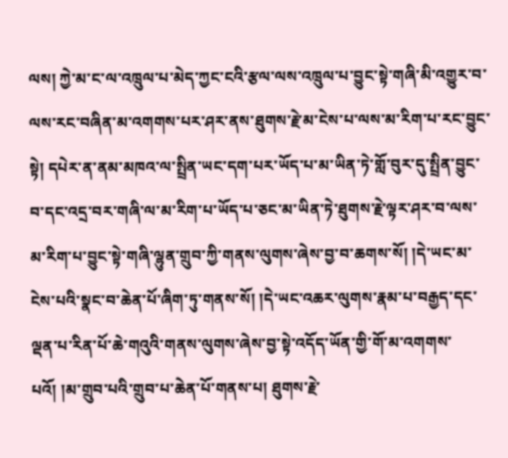ལས། ཀྱེ་མ་ང་ལ་འཁྲུལ་པ་མེད་ཀྱང་ངའི་རྩལ་ལས་འཁྲུལ་པ་བྱུང་སྟེ་གཞི་མི་འགྱུར་བ་ལས་རང་བཞིན་མ་འགགས་པར་ཤར་ནས་ཐུགས་རྗེ་མ་ངེས་པ་ལས་མ་རིག་པ་རང་བྱུང་སྟེ། དཔེར་ན་ནམ་མཁའ་ལ་སྤྲིན་ཡང་དག་པར་ཡོད་པ་མ་ཡིན་ཏེ་གློ་བུར་དུ་སྤྲིན་བྱུང་བ་དང་འདྲ་བར་གཞི་ལ་མ་རིག་པ་ཡོད་པ་ཅང་མ་ཡིན་ཏེ་ཐུགས་རྗེ་ལྟར་ཤར་བ་ལས་མ་རིག་པ་བྱུང་སྟེ་གཞི་ལྷུན་གྲུབ་ཀྱི་གནས་ལུགས་ཞེས་བྱ་བ་ཆགས་སོ། །དེ་ཡང་མ་ངེས་པའི་སྣང་བ་ཆེན་པོ་ཞིག་ཏུ་གནས་སོ། །དེ་ཡང་འཆར་ལུགས་རྣམ་པ་བརྒྱད་དང་ལྡན་པ་རིན་པོ་ཆེ་གའུའི་གནས་ལུགས་ཞེས་བྱ་སྟེ་འདོད་ཡོན་གྱི་གོ་མ་འགགས་པའོ། །མ་གྲུབ་པའི་གྲུབ་པ་ཆེན་པོ་གནས་པ། ཐུགས་རྗེ་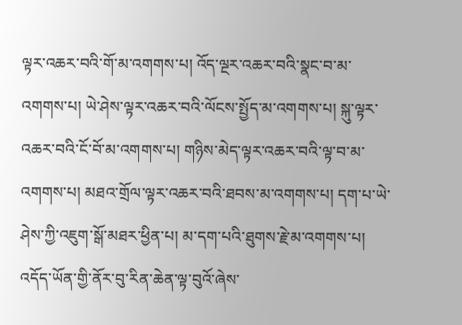ལྟར་འཆར་བའི་གོ་མ་འགགས་པ། འོད་ལྔར་འཆར་བའི་སྣང་བ་མ་འགགས་པ། ཡེ་ཤེས་ལྟར་འཆར་བའི་ལོངས་སྤྱོད་མ་འགགས་པ། སྐུ་ལྟར་འཆར་བའི་ངོ་བོ་མ་འགགས་པ། གཉིས་མེད་ལྟར་འཆར་བའི་ལྟ་བ་མ་འགགས་པ། མཐའ་གྲོལ་ལྟར་འཆར་བའི་ཐབས་མ་འགགས་པ། དག་པ་ཡེ་ཤེས་ཀྱི་འཇུག་སྒོ་མཐར་ཕྱིན་པ། མ་དག་པའི་ཐུགས་རྗེ་མ་འགགས་པ། འདོད་ཡོན་གྱི་ནོར་བུ་རིན་ཆེན་ལྟ་བུའོ་ཞེས་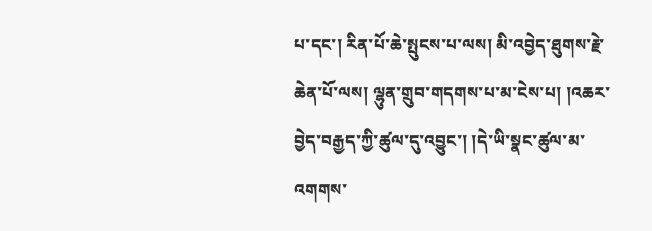པ་དང་། རིན་པོ་ཆེ་སྤུངས་པ་ལས། མི་འབྱེད་ཐུགས་རྗེ་ཆེན་པོ་ལས། ལྷུན་གྲུབ་གདགས་པ་མ་ངེས་པ། །འཆར་བྱེད་བརྒྱད་ཀྱི་ཚུལ་དུ་འབྱུང་། །དེ་ཡི་སྣང་ཚུལ་མ་འགགས་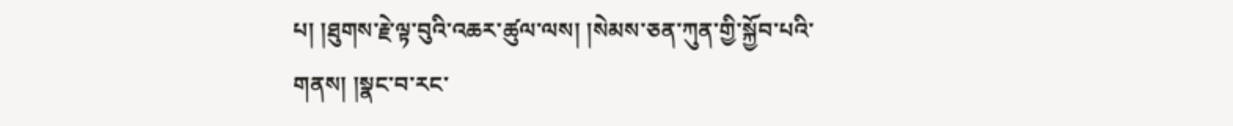པ། །ཐུགས་རྗེ་ལྟ་བུའི་འཆར་ཚུལ་ལས། །སེམས་ཅན་ཀུན་གྱི་སྐྱོབ་པའི་གནས། །སྣང་བ་རང་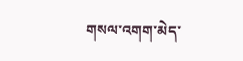གསལ་འགག་མེད་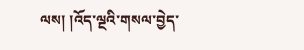ལས། །འོད་ལྔའི་གསལ་བྱེད་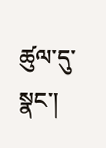ཚུལ་དུ་སྣང་།